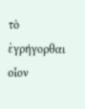τὸ ἐγρήγορθαι οἷον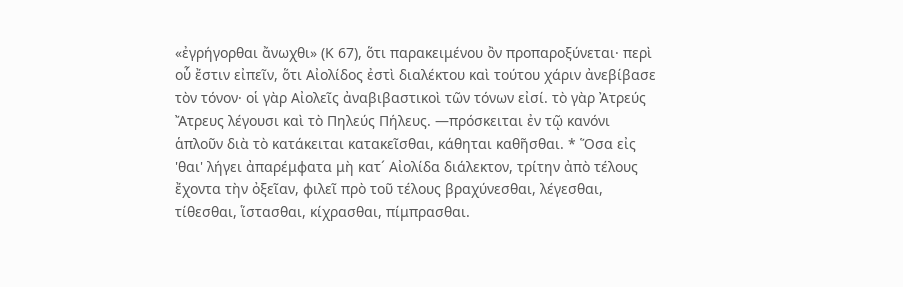«ἐγρήγορθαι ἄνωχθι» (Κ 67), ὅτι παρακειμένου ὂν προπαροξύνεται· περὶ οὗ ἔστιν εἰπεῖν, ὅτι Αἰολίδος ἐστὶ διαλέκτου καὶ τούτου χάριν ἀνεβίβασε τὸν τόνον· οἱ γὰρ Αἰολεῖς ἀναβιβαστικοὶ τῶν τόνων εἰσί. τὸ γὰρ Ἀτρεύς Ἄτρευς λέγουσι καὶ τὸ Πηλεύς Πήλευς. —πρόσκειται ἐν τῷ κανόνι ἁπλοῦν διὰ τὸ κατάκειται κατακεῖσθαι, κάθηται καθῆσθαι. * Ὅσα εἰς 'θαι' λήγει ἀπαρέμφατα μὴ κατ´ Αἰολίδα διάλεκτον, τρίτην ἀπὸ τέλους ἔχοντα τὴν ὀξεῖαν, φιλεῖ πρὸ τοῦ τέλους βραχύνεσθαι, λέγεσθαι, τίθεσθαι, ἵστασθαι, κίχρασθαι, πίμπρασθαι.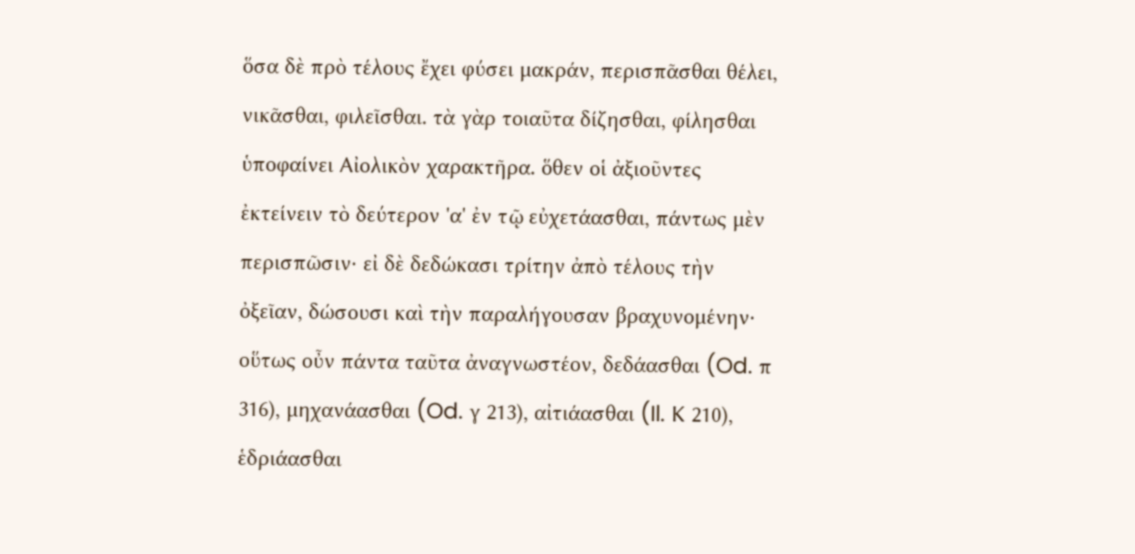ὅσα δὲ πρὸ τέλους ἔχει φύσει μακράν, περισπᾶσθαι θέλει, νικᾶσθαι, φιλεῖσθαι. τὰ γὰρ τοιαῦτα δίζησθαι, φίλησθαι ὑποφαίνει Αἰολικὸν χαρακτῆρα. ὅθεν οἱ ἀξιοῦντες ἐκτείνειν τὸ δεύτερον 'α' ἐν τῷ εὐχετάασθαι, πάντως μὲν περισπῶσιν· εἰ δὲ δεδώκασι τρίτην ἀπὸ τέλους τὴν ὀξεῖαν, δώσουσι καὶ τὴν παραλήγουσαν βραχυνομένην· οὕτως οὖν πάντα ταῦτα ἀναγνωστέον, δεδάασθαι (Od. π 316), μηχανάασθαι (Od. γ 213), αἰτιάασθαι (Il. Κ 210), ἑδριάασθαι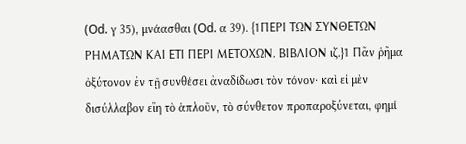(Od. γ 35), μνάασθαι (Od. α 39). {1ΠΕΡΙ ΤΩΝ ΣΥΝΘΕΤΩΝ ΡΗΜΑΤΩΝ ΚΑΙ ΕΤΙ ΠΕΡΙ ΜΕΤΟΧΩΝ. ΒΙΒΛΙΟΝ ιζ.}1 Πᾶν ῥῆμα ὀξύτονον ἐν τῇ συνθέσει ἀναδίδωσι τὸν τόνον· καὶ εἰ μὲν δισύλλαβον εἴη τὸ ἁπλοῦν, τὸ σύνθετον προπαροξύνεται, φημί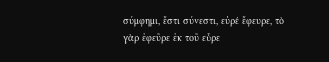σύμφημι, ἔστι σύνεστι, εὑρέ ἔφευρε, τὸ γὰρ ἐφεῦρε ἐκ τοῦ εὗρε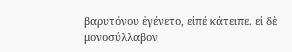βαρυτόνου ἐγένετο, εἰπέ κάτειπε. εἰ δὲ μονοσύλλαβον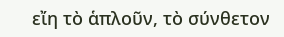εἴη τὸ ἁπλοῦν, τὸ σύνθετον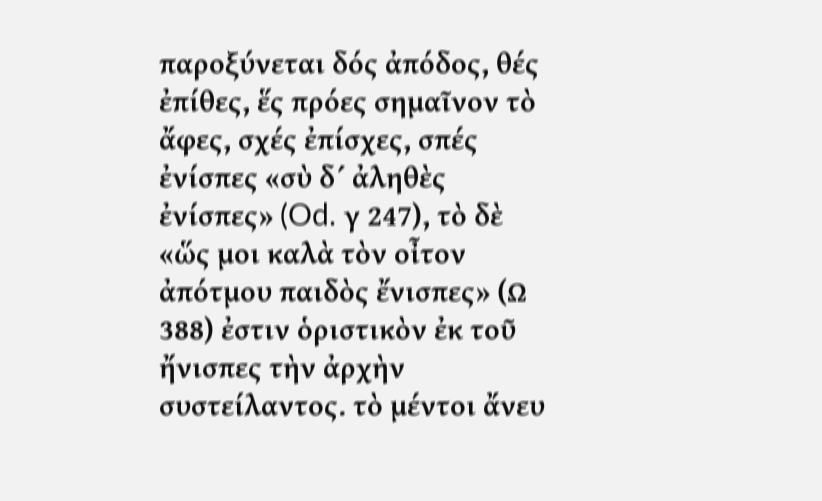παροξύνεται δός ἀπόδος, θές ἐπίθες, ἕς πρόες σημαῖνον τὸ ἄφες, σχές ἐπίσχες, σπές ἐνίσπες «σὺ δ´ ἀληθὲς ἐνίσπες» (Od. γ 247), τὸ δὲ «ὥς μοι καλὰ τὸν οἶτον ἀπότμου παιδὸς ἔνισπες» (Ω 388) ἐστιν ὁριστικὸν ἐκ τοῦ ἤνισπες τὴν ἀρχὴν συστείλαντος. τὸ μέντοι ἄνευ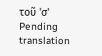τοῦ 'σ'
Pending translation